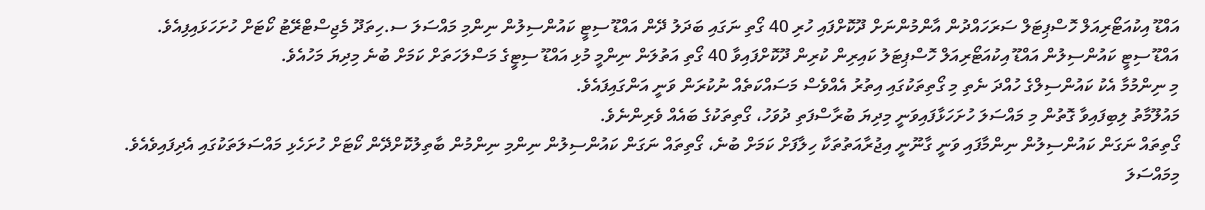އައްޑޫ އިކުއަޓޯރިއަލް ހޮސްޕިޓަލް ސަރަހައްދުން އާންމުންނަށް ދޫކޮށްފައި ހުރި 40 ގޯތި ނަގައި ބަދަލު ދޭން އައްޑޫ ސިޓީ ކައުންސިލުން ނިންމި މައްސަލަ ސ.ހިތަދޫ މެޖިސްޓްރޭޓު ކޯޓަށް ހުށަހަޅައިފިއެވެ.
އައްޑޫ ސިޓީ ކައުންސިލުން އައްޑޫ އިކުއަޓޯރިއަލް ހޮސްޕިޓަލު ކައިރިން ކުރިން ދޫކޮށްފައިވާ 40 ގޯތި އަތުލަން ނިންމީ މުޅި އައްޑޫ ސިޓީގެ މަސްލަހަތަށް ކަމަށް ބުނެ މިދިޔަ މަހުއެވެ.
މި ނިންމުމާ އެކު ކައުންސިލްގެ ހުއްދަ ނެތި މި ގޯތިތަކުގައި އިތުރު އެއްވެސް މަސައްކަތެއް ނުކުރަން ވަނީ އަންގައިފައެވެ.
މައުލޫމާތު ލިބިފައިވާ ގޮތުން މި މައްސަލަ ހުށަހަޅާފައިވަނީ މިދިޔަ ބުރާސްފަތި ދުވަހު، ގޯތިތަކުގެ ބައެއް ވެރިންނެވެ.
ގޯތިތައް ނަގަން ކައުންސިލުން ނިންމާފައި ވަނީ ގާނޫނީ އިޖުރާއަތުތަކާ ހިލާފަށް ކަމަށް ބުނެ، ގޯތިތައް ނަގަން ކައުންސިލުން ނިންމި ނިންމުން ބާތިލުކޮށްދޭން ކޯޓަށް ހުށަހެޅި މައްސަލަތަކުގައި އެދިފައިވެއެވެ.
މިމައްސަލަ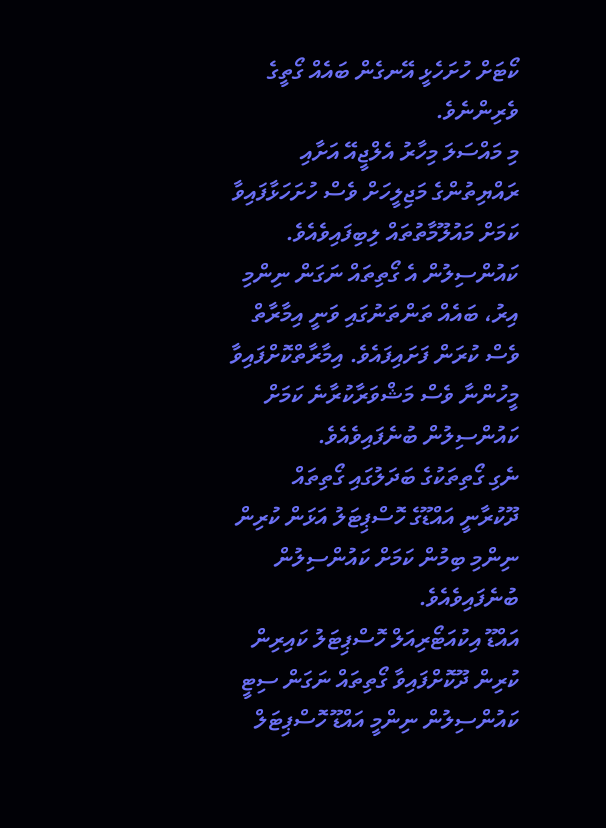ކޯޓަށް ހުށަހެޅީ އޭނގެން ބައެއް ގޯތީގެ ވެރިންނެވެ.
މި މައްސަލަ މިހާރު އެލްޖީއޭ އަށާއި ރައްޔިތުންގެ މަޖިލީހަށް ވެސް ހުށަހަޅާފައިވާ ކަމަށް މައުލޫމާތުތައް ލިބިފައިވެއެވެ.
ކައުންސިލުން އެ ގޯތިތައް ނަގަން ނިންމި އިރު، ބައެއް ތަންތަނުގައި ވަނީ އިމާރާތް ވެސް ކުރަން ފަށައިފައެވެ. އިމާރާތްކޮށްފައިވާ މީހުންނާ ވެސް މަޝްވަރާކުރާނެ ކަމަށް ކައުންސިލުން ބުނެފައިވެއެވެ.
ނެގި ގޯތިތަކުގެ ބަދަލުގައި ގޯތިތައް ދޫކުރާނީ އައްޑޫގެ ހޮސްޕިޓަލު އަޅަން ކުރިން ނިންމި ބިމުން ކަމަށް ކައުންސިލުން ބުނެފައިވެއެވެ.
އައްޑޫ އިކުއަޓޯރިއަލް ހޮސްޕިޓަލު ކައިރިން ކުރިން ދޫކޮށްފައިވާ ގޯތިތައް ނަގަން ސިޓީ ކައުންސިލުން ނިންމީ އައްޑޫ ހޮސްޕިޓަލް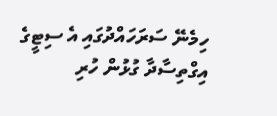ހިމެނޭ ސަރަހައްދުގައި އެ ސިޓީގެ އިގްތިސާދާ ގުޅުން ހުރި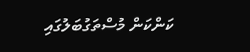ކަންކަން މުސްތަގުބަލުގައި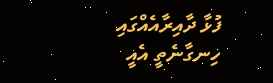ފުޅާ ދާއިރާއެއްގައި ހިނގާނެތީ އެއީ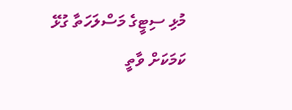މުޅި ސިޓީގެ މަސްލަހަތާ ގުޅޭ ކަމަކަށް ވާތީ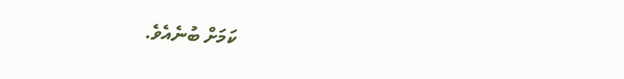ކަމަށް ބުނެއެވެ.